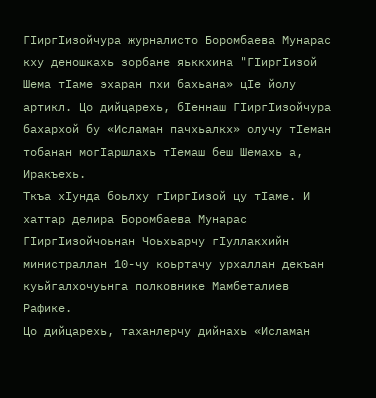ГIиргIизойчура журналисто Боромбаева Мунарас кху деношкахь зорбане яьккхина "ГIиргIизой Шема тIаме эхаран пхи бахьана» цIе йолу артикл. Цо дийцарехь, бIеннаш ГIиргIизойчура бахархой бу «Исламан пачхьалкх» олучу тIеман тобанан могIаршлахь тIемаш беш Шемахь а, Иракъехь.
Ткъа хIунда боьлху гIиргIизой цу тIаме. И хаттар делира Боромбаева Мунарас ГIиргIизойчоьнан Чоьхьарчу гIуллакхийн министраллан 10-чу коьртачу урхаллан декъан куьйгалхочуьнга полковнике Мамбеталиев Рафике.
Цо дийцарехь, таханлерчу дийнахь «Исламан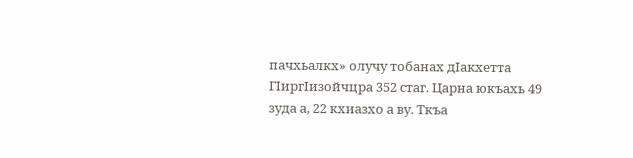пачхьалкх» олучу тобанах дIакхетта ГIиргIизойчцра 352 стаг. Царна юкъахь 49 зуда а, 22 кхиазхо а ву. Ткъа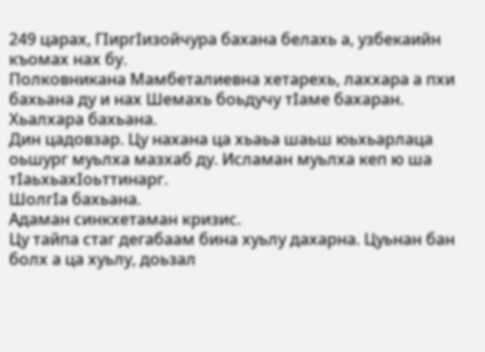249 царах, ГIиргIизойчура бахана белахь а, узбекаийн къомах нах бу.
Полковникана Мамбеталиевна хетарехь, лаххара а пхи бахьана ду и нах Шемахь боьдучу тIаме бахаран.
Хьалхара бахьана.
Дин цадовзар. Цу нахана ца хьаьа шаьш юьхьарлаца оьшург муьлха мазхаб ду. Исламан муьлха кеп ю ша тIаьхьахIоьттинарг.
ШолгIа бахьана.
Адаман синкхетаман кризис.
Цу тайпа стаг дегабаам бина хуьлу дахарна. Цуьнан бан болх а ца хуьлу, доьзал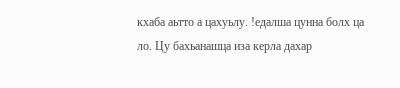кхаба аьтто а цахуьлу. !едалша цунна болх ца ло. Цу бахьанашца иза керла дахар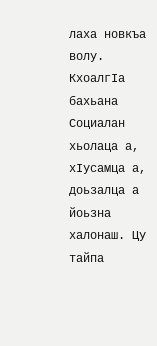лаха новкъа волу.
КхоалгIа бахьана
Социалан хьолаца а, хIусамца а, доьзалца а йоьзна халонаш. Цу тайпа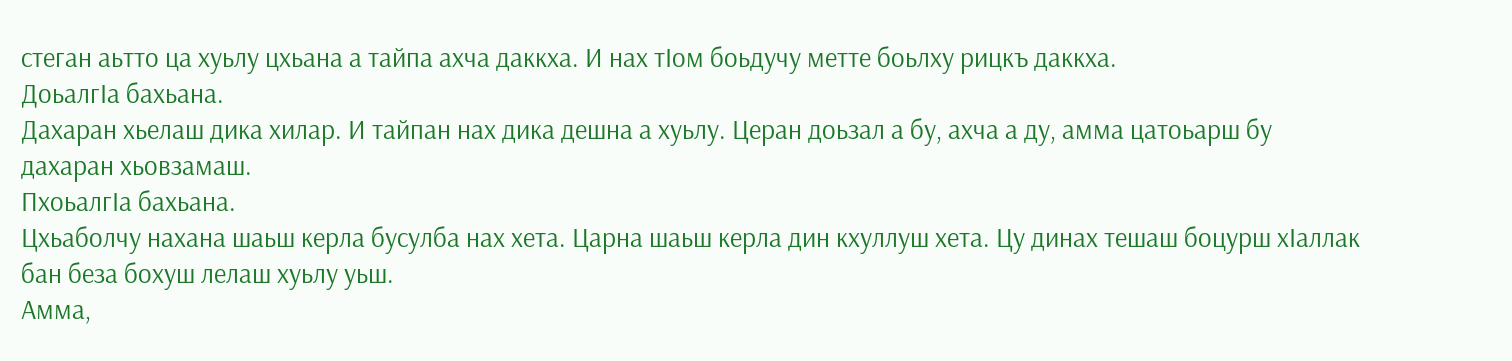стеган аьтто ца хуьлу цхьана а тайпа ахча даккха. И нах тIом боьдучу метте боьлху рицкъ даккха.
ДоьалгIа бахьана.
Дахаран хьелаш дика хилар. И тайпан нах дика дешна а хуьлу. Церан доьзал а бу, ахча а ду, амма цатоьарш бу дахаран хьовзамаш.
ПхоьалгIа бахьана.
Цхьаболчу нахана шаьш керла бусулба нах хета. Царна шаьш керла дин кхуллуш хета. Цу динах тешаш боцурш хIаллак бан беза бохуш лелаш хуьлу уьш.
Амма,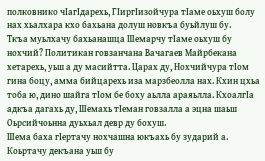полковнико чIагIдарехь, ГIиргIизойчура тIаме оьхуш болу нах хьалхара кхо бахьана долуш новкъа буьйлуш бу.
Ткъа муьлхачу бахьанашца Шемарчу тIаме оьхуш бу нохчий? Политикан говзанчана Вачагаев Майрбекана хетарехь, уьш а ду масийтта. Царах ду, Нохчийчура тIом гина боцу, амма бийцарехь иза марзбеолла нах. Кхин цхьа тоба ю, дино шайга тIом бе боху аьлла араяьлла. КхоалгIа адкъа дагахь ду, Шемахь тIеман говзалла а эцна шаьш Оьрсийчоьнна дуьхьал девр ду бохуш.
Шема баха гIертачу нохчашна юкъахь бу зударий а. Коьртачу декъана уьш бу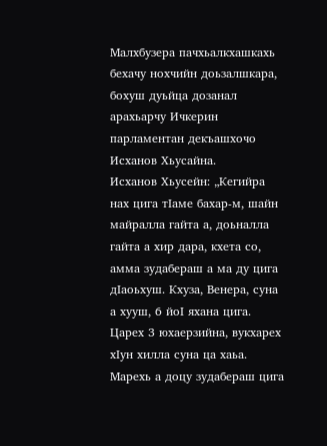Малхбузера пачхьалкхашкахь бехачу нохчийн доьзалшкара, бохуш дуьйца дозанал арахьарчу Ичкерин парламентан декъашхочо Исханов Хьусайна.
Исханов Хьусейн: „Кегийра нах цига тIаме бахар-м, шайн майралла гайта а, доьналла гайта а хир дара, кхета со, амма зудабераш а ма ду цига дIаоьхуш. Кхуза, Венера, суна а хууш, 6 йоI яхана цига. Царех 3 юхаерзийна, вукхарех хIун хилла суна ца хаьа. Марехь а доцу зудабераш цига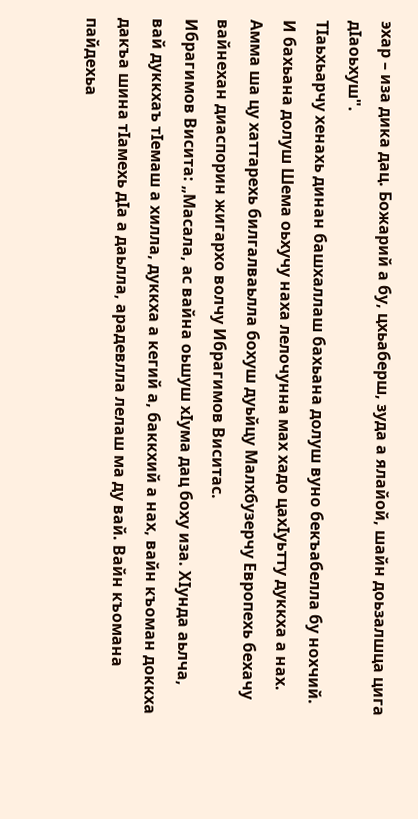эхар – иза дика дац. Божарий а бу, цхьаберш, зуда а ялайой, шайн доьзалшца цига дIаоьхуш".
ТIаьхьарчу хенахь динан башхаллаш бахьана долуш вуно бекъабелла бу нохчий. И бахьана долуш Шема оьхучу наха лелочунна мах хадо цахIуьтту дуккха а нах. Амма ша цу хаттарехь билгалваьлла бохуш дуьйцу Малхбузерчу Европехь бехачу вайнехан диаспорин жигархо волчу Ибрагимов Виситас.
Ибрагимов Висита: „Масала, ас вайна оьшуш хIума дац боху иза. ХIунда аьлча, вай дуккхаъ тIемаш а хилла, дуккха а кегий а, баккхий а нах, вайн къоман доккха дакъа шина тIамехь дIа а даьлла, арадевлла лелаш ма ду вай. Вайн къомана пайдехьа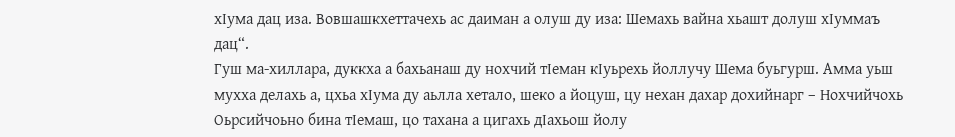хIума дац иза. Вовшашкхеттачехь ас даиман а олуш ду иза: Шемахь вайна хьашт долуш хIуммаъ дац“.
Гуш ма-хиллара, дуккха а бахьанаш ду нохчий тIеман кIуьрехь йоллучу Шема буьгурш. Амма уьш мухха делахь а, цхьа хIума ду аьлла хетало, шеко а йоцуш, цу нехан дахар дохийнарг – Нохчийчохь Оьрсийчоьно бина тIемаш, цо тахана а цигахь дIахьош йолу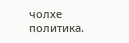чолхе политика.